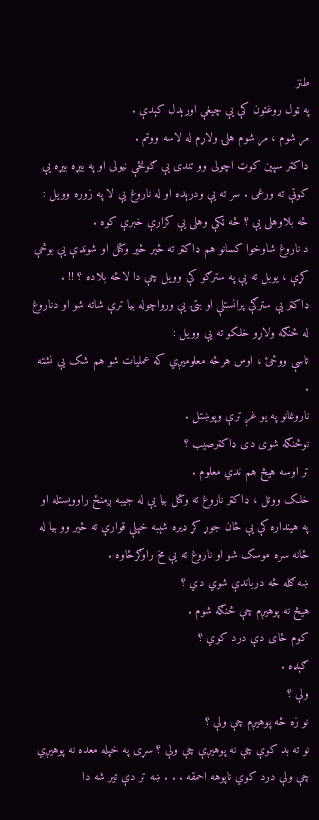طنز
په ټول روغتون کې یې چیغې اورېدل کېدې .
مړ شوم ، مړ شوم هلۍ ولاړم له لاسه ووتم .
ډاکټر سپین کوټ اچولی وو تندی یې ګونځې نیولی او په بیړه بیړه یې کوټې ته ورغی . سر ته یې ودرېده او له ناروغ یې لا په زوره وویل :
څه بلاوهلی یې ؟ څه ټکې وهلی یې کرارې خبرې کوه .
د ناروغ شاوخوا کسانو هم ډاکټر ته ځیر ځیر وکتل او شونډې یې بوڅې کړې ، یوبل ته یې په سترګو کې وویل چې دا لاڅه بلاده ؟ !! .
ډاکټر یې سترګې پرانستلې او بتۍ یې ورواچوله بیا ترې شاته شو او دناروغ له څنګه ولاړو خلکو ته یې وویل :
تاسې ووځئ ، اوس هرڅه معلومیږي که عملیات شو هم شک یې نشته .
ناروغانو په یو غږ ترې وپوښتل .
نوڅنګه شوی دی ډاکټرصیب ؟
تر اوسه هیڅ هم ندي معلوم .
خلک ووتل ، ډاکټر ناروغ ته وکتل بیا یې له جیبه ږمنځ راوویستله او په هینداره کې یې ځان جوړ کړ ډیره شېبه خپلې قوارې ته ځیر وو بیا له ځانه سره موسک شو او ناروغ ته یې مخ راوګرځاوه .
ښه ګله څه درباندې شوي دي ؟
هیڅ نه پوهیږم چې څنګه شوم .
کوم ځای دې درد کوي ؟
ګېډه .
ولې ؟
نو زه څه پوهیږم چې ولې ؟
نو ته بد کوې چې نه پوهیږې چې ولې ؟ سړی په خپله معده نه پوهیږي چې ولې درد کوي ناپوهه احمقه . . . ښه تر دې تیر شه دا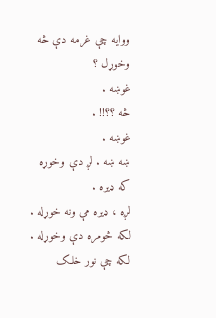ووایه چې غرمه دې څه وخوړل ؟
غوښه .
څه ؟؟!! .
غوښه .
ښه ښه . لږ دې وخوړه که ډیره .
لږه ، ډیره مې ونه خوړله .
لکه څومره دې وخوړله .
لکه چې نور خلک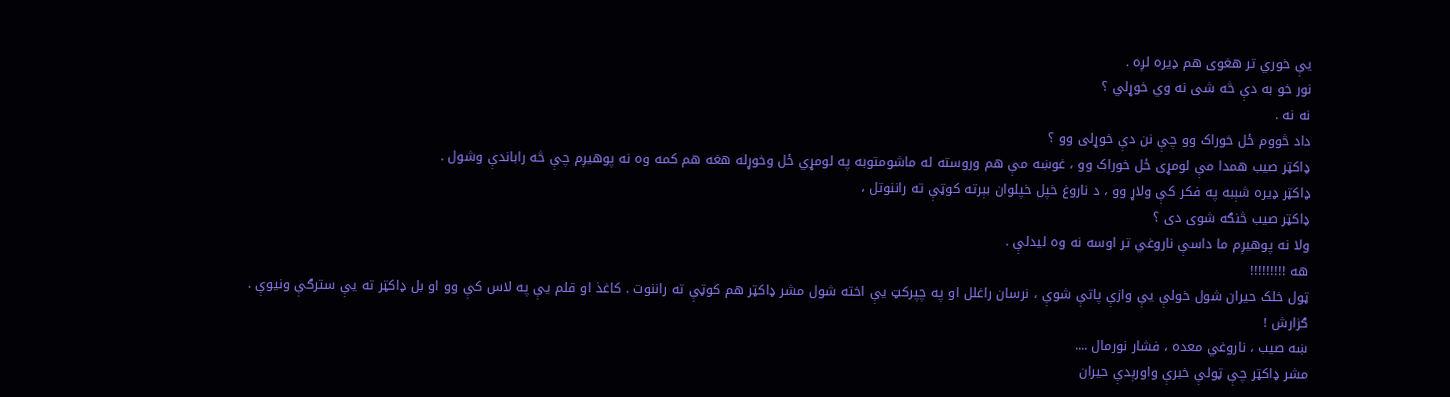یې خوري تر هغوی هم ډیره لږه .
نور خو به دې څه شی نه وي خوړلي ؟
نه نه .
داد څووم ځل خوراک وو چې نن دې خوړلی وو ؟
ډاکټر صیب همدا مې لومړی ځل خوراک وو ، غوښه مې هم وروسته له ماشومتوبه په لومړي ځل وخوړله هغه هم کمه وه نه پوهیږم چې څه راباندې وشول .
ډاکټر ډیره شېبه په فکر کې ولاړ وو ، د ناروغ خپل خپلوان بېرته کوټې ته راننوتل ،
ډاکټر صیب څنګه شوی دی ؟
ولا نه پوهیږم ما داسې ناروغي تر اوسه نه وه لیدلې .
هه !!!!!!!!!
ټول خلک حیران شول خولې یې وازې پاتې شوې ، نرسان راغلل او په چپرکټ یې اخته شول مشر ډاکټر هم کوټې ته راننوت . کاغذ او قلم یې په لاس کې وو او بل ډاکټر ته یې سترګې ونیوې .
ګزارش !
ښه صیب ، ناروغي معده ، فشار نورمال ....
مشر ډاکټر چې ټولې خبرې واورېدې حیران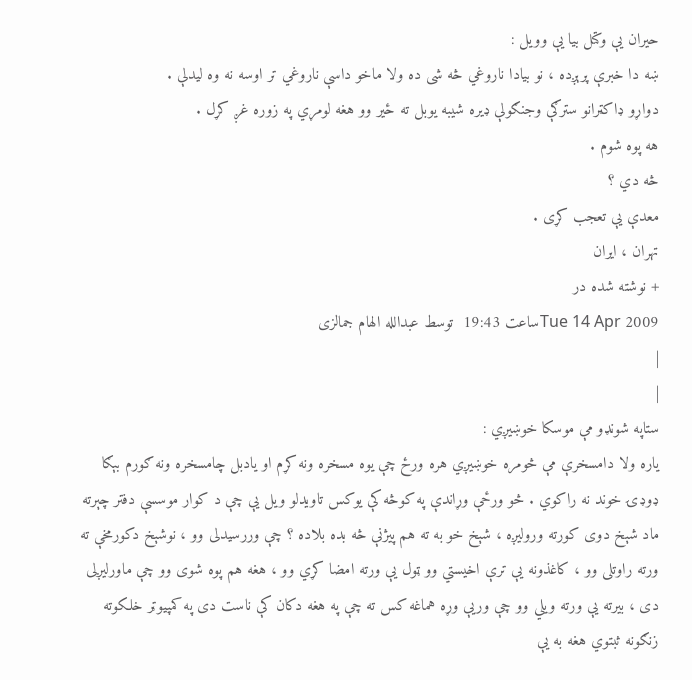حیران یې وکتل بیا یې وویل :
ښه دا خبرې پرېږده ، نو بیادا ناروغي څه شی ده ولا ماخو داسې ناروغي تر اوسه نه وه لیدلې .
دواړو ډاکټرانو سترګې وجنګولې ډیره شیبه یوبل ته ځیر وو هغه لومړي په زوره غږ کړل .
هه پوه شوم .
څه دي ؟
معدې یې تعجب کړی .
تهران ، ایران
+ نوشته شده در
Tue 14 Apr 2009ساعت 19:43  توسط عبدالله الهام جمالزی
|
|
ستاپه شونډو مې موسکا خوښيږي :
یاره ولا دامسخرې مې څومره خوښیږي هره ورځ چې یوه مسخره ونه کړم او یادبل چامسخره ونه ګورم بېګا ډوډۍ خوند نه راکوي . څو ورځې وړاندې په کوڅه کې یوکس تاویدلو ویل یې چې د کوار موسسې دفتر چېرته ماد شېخ دوی کورته ورولیږه ، شېخ خو به ته هم پیژنې څه بده بلاده ؟ چې وررسیدلی وو ، نوشېخ دکورمخې ته ورته راوتلی وو ، کاغذونه یې ترې اخیستي وو ټول یې ورته امضا کړي وو ، هغه هم پوه شوی وو چې ماورلیږلی دی ، بیرته یې ورته ویلي وو چې وریې وړه هماغه کس ته چې په هغه دکان کې ناست دی په کمپیوټر خلکوته زنګونه ثبتوي هغه به یې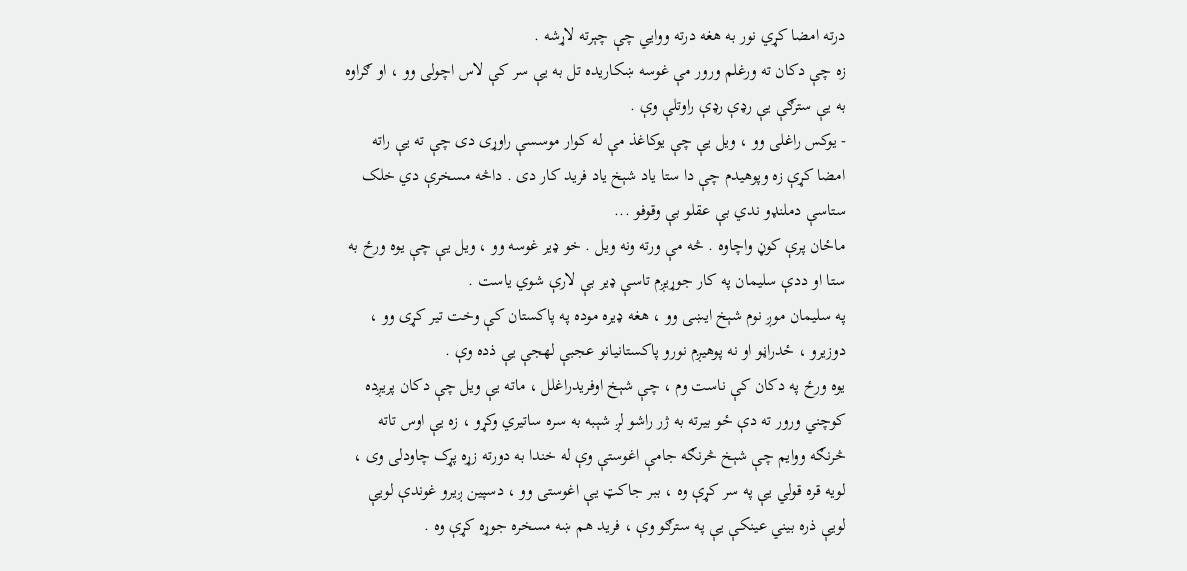درته امضا کړي نور به هغه درته ووايي چې چېرته لاړشه .
زه چې دکان ته ورغلم ورور مې غوسه ښکاریده تل به یې سر کې لاس اچولی وو ، او ګراوه به یې سترګې یې رډې رډې راوتلې وې .
- یوکس راغلی وو ، ویل یې چې یوکاغذ مې له کوار موسسې راوړی دی چې ته یې راته امضا کړې زه وپوهیدم چې دا ستا یاد شېخ یاد فرید کار دی . داڅه مسخرې دي خلک ستاسې دملنډو ندي بې عقلو بې وقوفو ...
ماځان پرې کوڼ واچاوه . څه مې ورته ونه ویل . خو ډیر غوسه وو ، ویل یې چې یوه ورځ به ستا او ددې سلیمان په کار جوړیږم تاسې ډیر بې لارې شوي یاست .
په سلیمان موږ نوم شېخ ایښی وو ، هغه ډیره موده په پاکستان کې وخت تیر کړی وو ، دوزیرو ، ځدراڼو او نه پوهیږم نورو پاکستانیانو عجبې لهجې یې ذده وې .
یوه ورځ په دکان کې ناست وم ، چې شېخ اوفریدراغلل ، ماته یې ویل چې دکان پریږده کوچني ورور ته دې ځو بیرته به ژر راشو لږ شېبه به سره ساتیري وکړو ، زه یې اوس تاته څرنګه ووایم چې شېخ څرنګه جامې اغوستې وې له خندا به دورته زړه پړک چاودلی وی ، لویه قره قولي یې په سر کړې وه ، ببر جاکټ یې اغوستی وو ، دسپین ږیرو غوندې لویې لویې ذره بیني عینکې یې په سترګو وې ، فرید هم ښه مسخره جوړه کړې وه .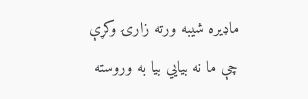ماډیره شیبه ورته زارۍ وکړې چې ما نه بیايي بیا به وروسته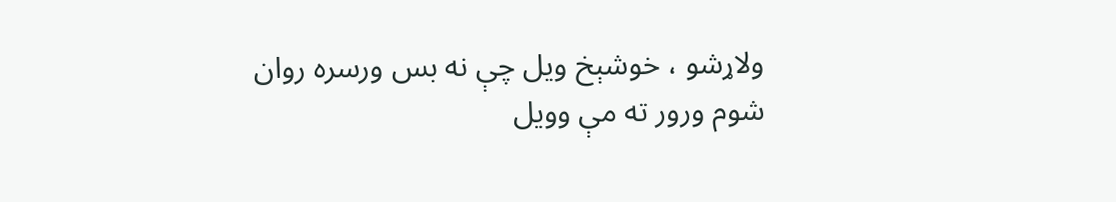ولاړشو ، خوشېخ ویل چې نه بس ورسره روان شوم ورور ته مې وویل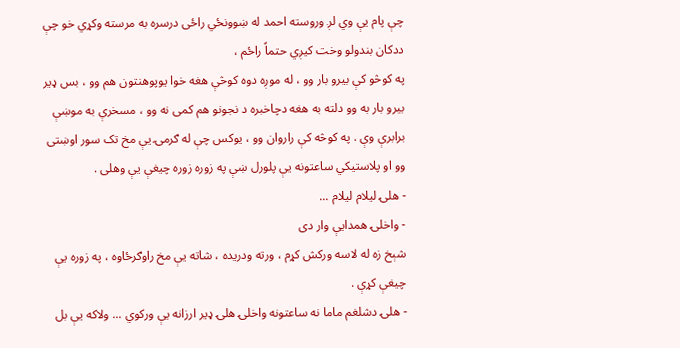چې پام یې وي لږ وروسته احمد له ښوونځي راځی درسره به مرسته وکړي خو چې ددکان بندولو وخت کیږي حتماً راځم ،
په کوڅو کې بیرو بار وو ، له موږه دوه کوڅې هغه خوا یوپوهنتون هم وو ، بس ډير بیرو بار به وو دلته به هغه دچاخبره د نجونو هم کمی نه وو ، مسخرې به موښې برابرې وې . په کوڅه کې راروان وو ، یوکس چې له ګرمۍ یې مخ تک سور اوښتی وو او پلاستیکي ساعتونه یې پلورل ښې په زوره زوره چیغې یې وهلی .
- هلۍ لیلام لیلام ...
- واخلۍ همدایې وار دی
شېخ زه له لاسه ورکش کړم ، ورته ودریده ، شاته یې مخ راوګرځاوه ، په زوره یې چیغې کړې .
- هلۍ دشلغم ماما نه ساعتونه واخلۍ هلۍ ډیر ارزانه یې ورکوي ... ولاکه یې بل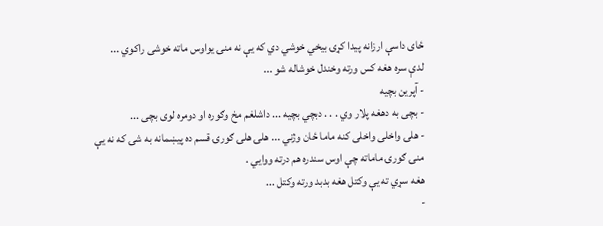ځای داسې ارزانه پیدا کړۍ بیخي خوشي دي که یې نه منۍ یواوس ماته خوشی راکوي ...
لدې سره هغه کس ورته وخندل خوشاله شو ...
- آپرین بچیه
- بچی به دهغه پلار وي . . . دبچي بچیه ... داشلغم مخ وګوره او دومره لوی بچی ...
- هلۍ واخلی واخلی کنه ماما ځان وژني ... هلۍ هلۍ ګورۍ قسم ده پیښمانه به شۍ که نه یې منۍ ګورۍ ماماته چې اوس سندره هم درته ووايي .
هغه سړي ته یې وکتل هغه بدبد ورته وکتل ...
-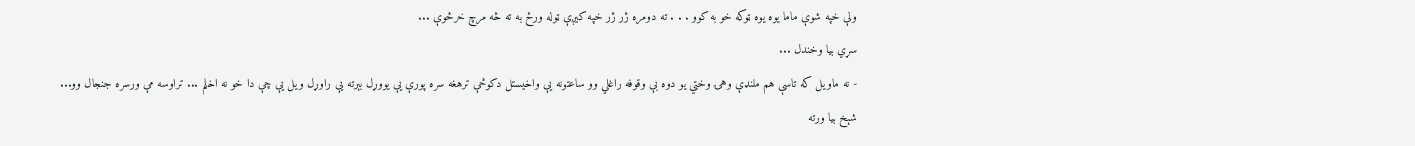ولې خپه شوې ماما یوه یوه ټوکه خو به کوو . . . ته دومره ژر ژر خپه کیږې ټوله ورځ به ته څه مرچ خرڅوې ...
سړي بیا وخندل ...
- نه ماویل که تاسې هم ملنډې وهۍ وختي یو دوه بې وقوفه راغلي وو ساعتونه یې واخیستل دکوڅې ترهغه سره پورې یې یووړل بېرته یې راوړل ویل یې چې دا خو نه اخلم ... تراوسه مې ورسره جنجال وو...
شېخ بیا ورته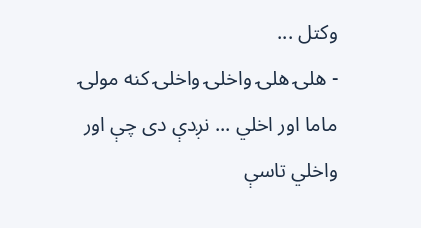وکتل ...
- هلۍ هلۍ واخلۍ واخلۍ کنه مولۍ ماما اور اخلي ... نږدې دی چې اور واخلي تاسې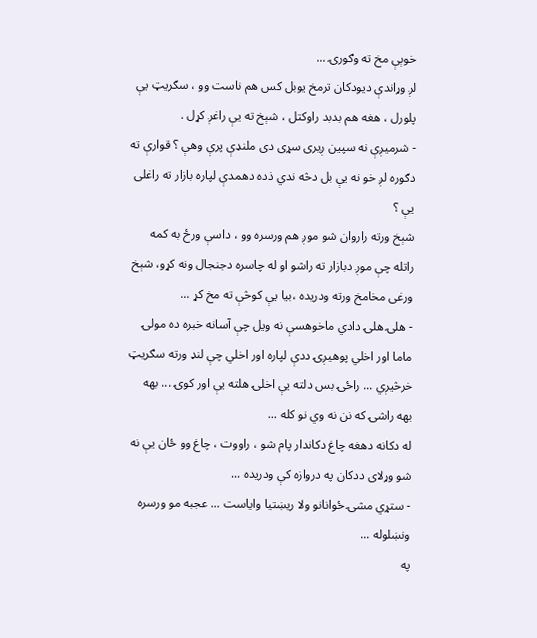خوېې مخ ته وګورۍ ...
لږ وړاندې دیودکان ترمخ یوبل کس هم ناست وو ، سګريټ یې پلورل ، هغه هم بدبد راوکتل ، شېخ ته یې راغږ کړل .
- شرمیږې نه سپین ږیری سړی دی ملنډې پرې وهې ؟ قوارې ته دګوره لږ خو نه یې بل دڅه ندي ذده دهمدې لپاره بازار ته راغلی یې ؟
شېخ ورته راروان شو موږ هم ورسره وو ، داسې ورځ به کمه راتله چې موږ دبازار ته راشو او له چاسره دجنجال ونه کړو، شېخ ورغی مخامخ ورته ودریده ،بیا یې کوڅې ته مخ کړ ...
- هلۍ هلۍ دادي ماخوهسې نه ویل چې آسانه خبره ده مولۍ ماما اور اخلي پوهیږۍ ددې لپاره اور اخلي چې لنډ ورته سګریټ خرڅیږي ... راځۍ بس دلته یې اخلۍ هلته یې اور کوۍ ... بهه بهه راشۍ که نن نه وي نو کله ...
له دکانه دهغه چاغ دکاندار پام شو ، راووت ، چاغ وو ځان یې نه شو وړلای ددکان په دروازه کې ودریده ...
- ستړي مشۍ ځوانانو ولا ريښتیا وایاست ... عجبه مو ورسره ونښلوله ...
په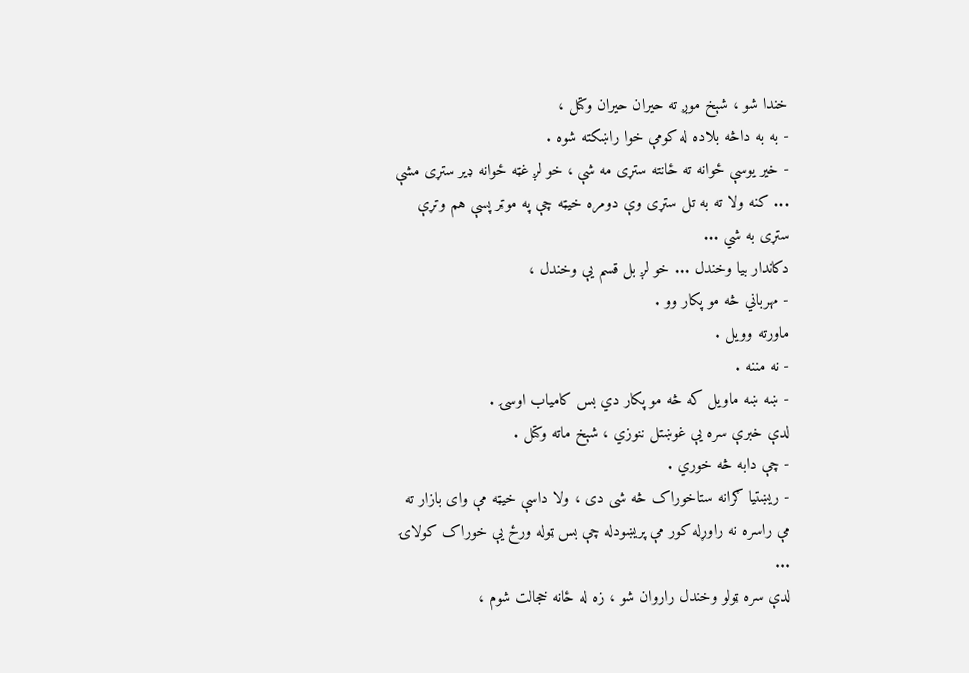خندا شو ، شېخ موږ ته حیران حیران وکتل ،
- به به داڅه بلاده له کومې خوا راښکته شوه .
- خیر یوسې ځوانه ته ځانته ستړی مه شې ، خو لږ غټه ځوانه ډیر ستړی مشې ... کنه ولا ته به تل ستړی وې دومره خیټه چې په موټر پسې هم وتړې ستړی به شي ...
دکاندار بیا وخندل ... خو لږ بل قسم یې وخندل ،
- مهرباني څه مو پکار وو .
ماورته وویل .
- نه مننه .
- ښه ښه ماویل که څه مو پکار دي بس کامیاب اوسۍ .
لدې خبرې سره یې غوښتل ننوزي ، شېخ ماته وکتل .
- چې دابه څه خوري .
- ریښتیا ګرانه ستاخوراک څه شی دی ، ولا داسې خیټه مې وای بازار ته مې راسره نه راوړله کور مې پریښودله چې بس ټوله ورځ یې خوراک کولاۍ ...
لدې سره ټولو وخندل راروان شو ، زه له ځانه خجالت شوم ،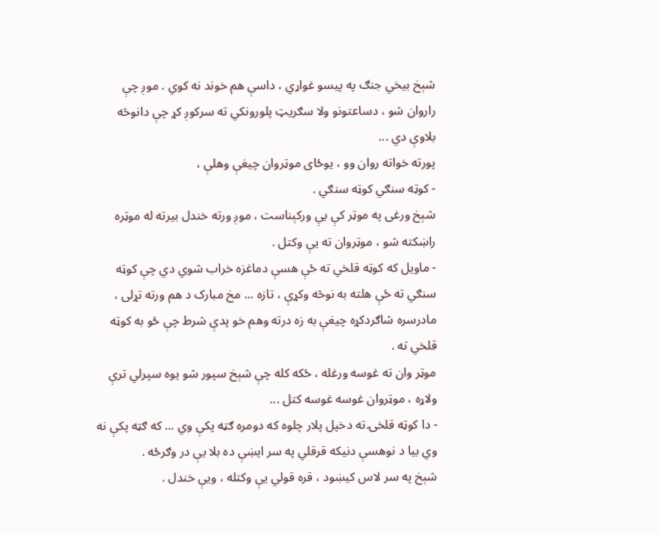شېخ بیخي جنګ په پیسو غواړي ، داسې هم خوند نه کوي . موږ چې راروان شو ، دساعتونو ولا سګریټ پلورونکي ته سرکوږ کړ چې دانوڅه بلاوې دي ...
پورته خواته روان وو ، یوځای موټروان چیغې وهلې ،
- کوټه سنګي کوټه سنګي .
شېخ ورغی په موټر کې یې ورکېناست ، موږ ورته خندل بیرته له موټره راښکته شو ، موټروان ته یې وکتل .
- ماویل که کوټه قلخي ته ځې هسې دماغزه خراب شوي دي چې کوټه سنګي ته ځې هلته به نوڅه وکړې ، تازه ... مخ مبارک د هم ورته تړلی ، مادرسره شاګردکړه چیغې به زه درته وهم خو پدې شرط چې ځو به کوټه قلخي ته .
موټر وان ته غوسه ورغله ، ځکه کله چې شېخ سپور شو یوه سپرلي ترې ولاړه ، موټروان غوسه غوسه کتل ...
- دا کوټه قلخۍ ته دخپل پلار چلوه که دومره ګټه پکې وي ... که ګټه پکې نه وي بیا د نوهسې دنیکه قرقلي په سر ایښې ده بلا یې در وګرځه .
شېخ په سر لاس کیښود ، قره قولي یې وکتله ، ویې خندل .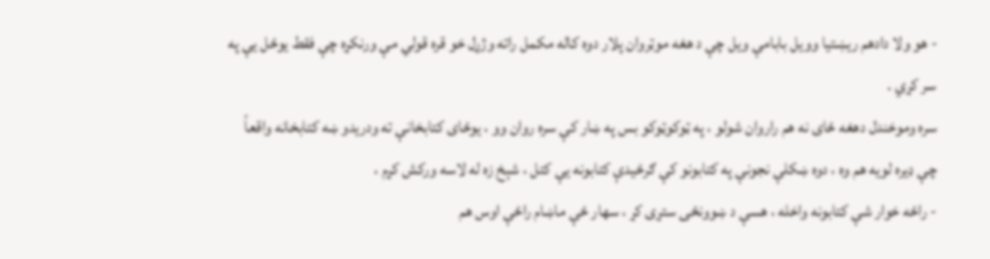- هو ولا دادهم ریښتیا وویل بابامې ویل چې د هغه موټروان پلار دوه کاله مکمل راته وژړل خو قره قولي مې ورنکړه چې فقط یوځل یې په سر کړي .
سره وموخندل دهغه ځای نه هم راروان شولو ، په ټوکوټوکو بس په ښار کې سره روان وو ، یوځای کتابخانې ته ودریدو ښه کتابخانه واقعاً چې ډیره لویه هم وه ، دوه ښکلې نجونې په کتابونو کې ګرځیدې کتابونه یې کتل ، شېخ زه له لاسه ورکش کړم ،
- راځه خوار شې کتابونه واخله ، هسې د ښوونځی ستړی کړ ، سهار ځې ماښام راځې اوس هم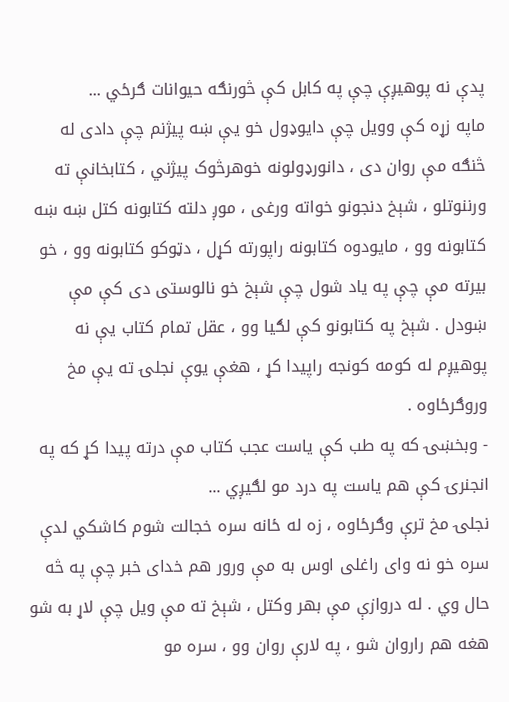پدې نه پوهیږې چې په کابل کې څورنګه حیوانات ګرځي ...
ماپه زړه کې وویل چې دایوډول خو یې ښه پیژنم چې دادی له څنګه مې روان دی ، دانورډولونه خوهرڅوک پیژني ، کتابخانې ته ورننوتلو ، شېخ دنجونو خواته ورغی ، موږ دلته کتابونه کتل ښه ښه کتابونه وو ، مایودوه کتابونه راپورته کړل ، دټوکو کتابونه وو ، خو بیرته مې چې په یاد شول چې شېخ خو نالوستی دی کې مې ښودل . شېخ په کتابونو کې لګیا وو ، عقل تمام کتاب یې نه پوهیږم له کومه کونجه راپیدا کړ ، هغې یوې نجلۍ ته یې مخ وروګرځاوه .
- وبخښۍ که په طب کې یاست عجب کتاب مې درته پیدا کړ که په انجنرۍ کې هم یاست په درد مو لګيږي ...
نجلۍ مخ ترې وګرځاوه ، زه له ځانه سره خجالت شوم کاشکي لدې سره خو نه وای راغلی اوس به مې ورور هم خدای خبر چې په څه حال وي . له دروازې مې بهر وکتل ، شېخ ته مې ویل چې لاړ به شو هغه هم راروان شو ، په لارې روان وو ، سره مو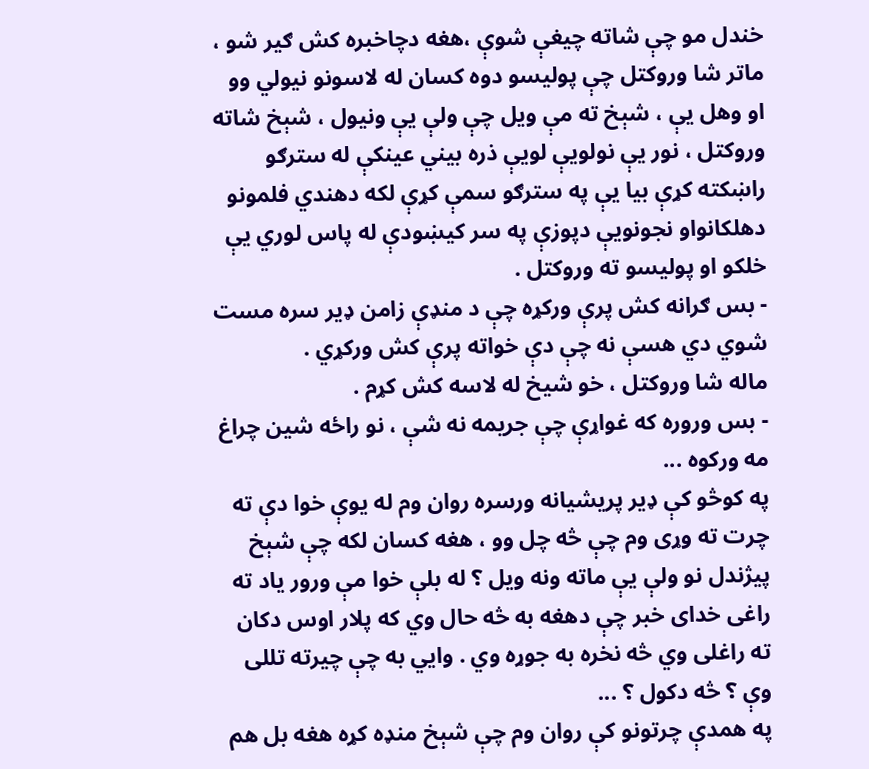خندل مو چې شاته چیغې شوې ،هغه دچاخبره کش ګیر شو ، ماتر شا وروکتل چې پولیسو دوه کسان له لاسونو نیولي وو او وهل یې ، شېخ ته مې ویل چې ولې یې ونیول ، شېخ شاته وروکتل ، نور یې نولویې لویې ذره بیني عینکې له سترګو راښکته کړې بیا یې په سترګو سمې کړې لکه دهندي فلمونو دهلکانواو نجونویې دپوزې په سر کیښودې له پاس لوري یې خلکو او پولیسو ته وروکتل .
- بس ګرانه کش پرې ورکړه چې د منډې زامن ډیر سره مست شوي دي هسې نه چې دې خواته پرې کش ورکړي .
ماله شا وروکتل ، خو شیخ له لاسه کش کړم .
- بس وروره که غواړې چې جریمه نه شې ، نو راځه شین چراغ مه ورکوه ...
په کوڅو کې ډیر پریشیانه ورسره روان وم له یوې خوا دې ته چرت ته وړی وم چې څه چل وو ، هغه کسان لکه چې شېخ پیژندل نو ولې یې ماته ونه ویل ؟ له بلې خوا مې ورور یاد ته راغی خدای خبر چې دهغه به څه حال وي که پلار اوس دکان ته راغلی وي څه نخره به جوړه وي . وايي به چې چیرته تللی وې ؟ څه دکول ؟ ...
په همدې چرتونو کې روان وم چې شېخ منډه کړه هغه بل هم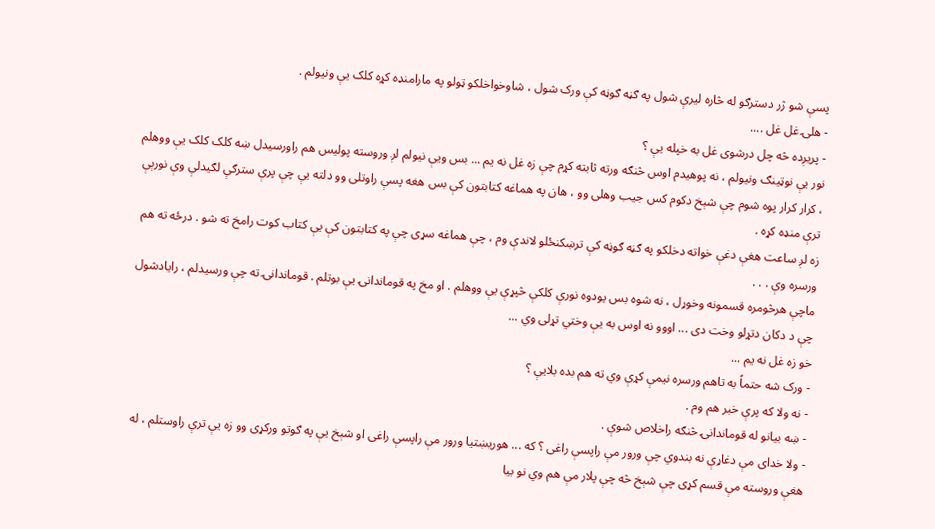پسې شو ژر دسترګو له څاره لیرې شول په ګڼه ګوڼه کې ورک شول ، شاوخواخلکو ټولو په مارامنډه کړه کلک یې ونیولم .
- هلۍ غل غل ....
- پریږده څه چل درشوی غل به خپله یې ؟
نور یې نوټینګ ونیولم ، نه پوهیدم اوس څنګه ورته ثابته کړم چې زه غل نه یم ... بس ویې نیولم لږ وروسته پولیس هم راورسیدل ښه کلک کلک یې ووهلم ، کرار کرار پوه شوم چې شېخ دکوم کس جیب وهلی وو ، هان په هماغه کتابتون کې بس هغه پسې راوتلی وو دلته یې چې پرې سترګې لګیدلې وې نورېې ترې منډه کړه .
زه لږ ساعت هغې دغې خواته دخلکو په ګڼه ګوڼه کې ترښکنځلو لاندې وم ، چې هماغه سړی چې په کتابتون کې یې کتاب کوت رامخ ته شو . درځه ته هم ورسره وې . . .
ماچې هرڅومره قسمونه وخوړل ، نه شوه بس یودوه نورې کلکې څپړې یې ووهلم . او مخ په قوماندانۍ یې بوتلم . قوماندانۍ ته چې ورسیدلم ، رایادشول چې د دکان دتړلو وخت دی ... اووو نه اوس به یې وختي تړلی وي ...
خو زه غل نه یم ...
- ورک شه حتماً به تاهم ورسره نیمې کړې وي ته هم بده بلایې ؟
- نه ولا که پرې خبر هم وم .
- ښه بیانو له قوماندانۍ څنګه راخلاص شوې .
- ولا خدای مې دغاړې نه بندوي چې ورور مې راپسې راغی ؟ که ... هوریښتیا ورور مې راپسې راغی او شېخ یې په ګوتو ورکړی وو زه یې ترې راوستلم ، له هغې وروسته مې قسم کړی چې شېخ څه چې پلار مې هم وي نو بیا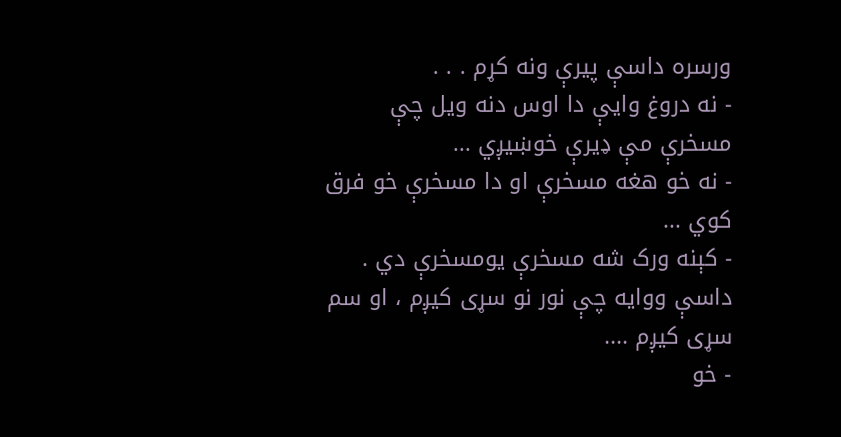ورسره داسې پیرې ونه کړم . . .
- نه دروغ وايې دا اوس دنه ویل چې مسخرې مې ډیرې خوښیږي ...
- نه خو هغه مسخرې او دا مسخرې خو فرق کوي ...
- کېنه ورک شه مسخرې یومسخرې دي . داسې ووایه چې نور نو سړی کیږم ، او سم سړی کیږم ....
- خو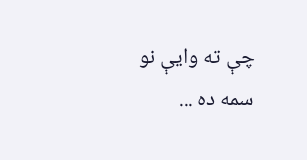چې ته وایې نو سمه ده ...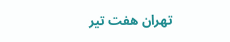تهران هفت تیر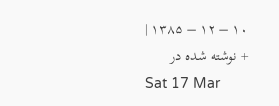۱۰ – ۱۲ – ۱۳۸۵ |
+ نوشته شده در
Sat 17 Mar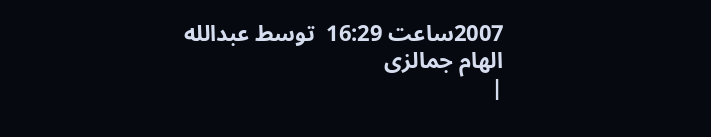2007ساعت 16:29  توسط عبدالله الهام جمالزی
|